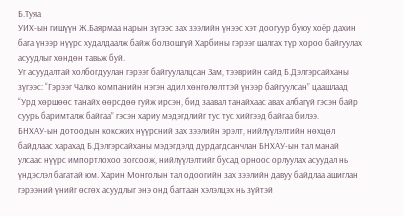Б.Туяа
УИХ-ын гишүүн Ж.Баярмаа нарын зүгээс зах зээлийн үнээс хэт доогуур буюу хоёр дахин бага үнээр нүүрс худалдаалж байж болзошгүй Харбины гэрээг шалгах түр хороо байгуулах асуудлыг хөндөн тавьж буй.
Уг асуудалтай холбогдуулан гэрээг байгуулалцсан Зам, тээврийн сайд Б.Дэлгэрсайханы зүгээс: “Гэрээг Чалко компанийн нэгэн адил хөнгөлөлттэй үнээр байгуулсан” цаашлаад “Урд хөршөөс танайх өөрсдөө гуйж ирсэн, бид заавал танайхаас авах албагүй гэсэн байр суурь баримталж байгаа” гэсэн хариу мэдэгдлийг тус тус хийгээд байгаа билээ.
БНХАУ-ын дотоодын коксжих нүүрсний зах зээлийн эрэлт, нийлүүлэлтийн нөхцөл байдлаас харахад Б.Дэлгэрсайханы мэдэгдэлд дурдагдсанчлан БНХАУ-ын тал манай улсаас нүүрс импортлохоо зогсоож, нийлүүлэлтийг бусад орноос орлуулах асуудал нь үндэслэл багатай юм. Харин Монголын тал одоогийн зах зээлийн давуу байдлаа ашиглан гэрээний үнийг өсгөх асуудлыг энэ онд багтаан хэлэлцэх нь зүйтэй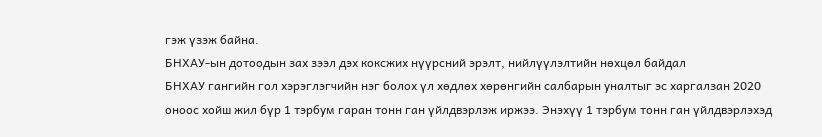гэж үзэж байна.
БНХАУ-ын дотоодын зах зээл дэх коксжих нүүрсний эрэлт, нийлүүлэлтийн нөхцөл байдал
БНХАУ гангийн гол хэрэглэгчийн нэг болох үл хөдлөх хөрөнгийн салбарын уналтыг эс харгалзан 2020 оноос хойш жил бүр 1 тэрбум гаран тонн ган үйлдвэрлэж иржээ. Энэхүү 1 тэрбум тонн ган үйлдвэрлэхэд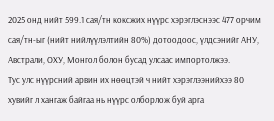2025 онд нийт 599.1 сая/тн коксжих нүүрс хэрэглэснээс 477 орчим сая/тн-ыг (нийт нийлүүлэлтийн 80%) дотоодоос, үлдсэнийг АНУ, Австрали, ОХУ, Монгол болон бусад улсаас импортолжээ.
Тус улс нүүрсний арвин их нөөцтэй ч нийт хэрэглээнийхээ 80 хувийг л хангаж байгаа нь нүүрс олборлож буй арга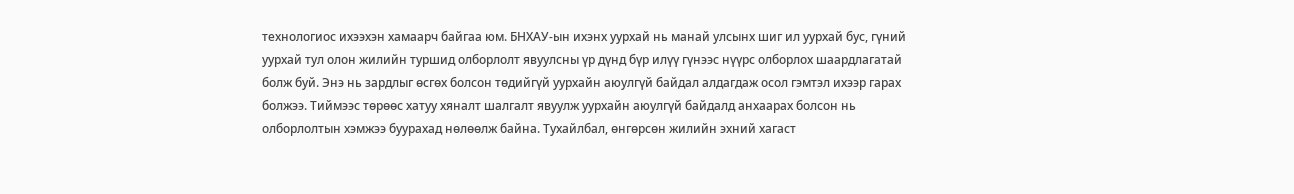технологиос ихээхэн хамаарч байгаа юм. БНХАУ-ын ихэнх уурхай нь манай улсынх шиг ил уурхай бус, гүний уурхай тул олон жилийн туршид олборлолт явуулсны үр дүнд бүр илүү гүнээс нүүрс олборлох шаардлагатай болж буй. Энэ нь зардлыг өсгөх болсон төдийгүй уурхайн аюулгүй байдал алдагдаж осол гэмтэл ихээр гарах болжээ. Тиймээс төрөөс хатуу хяналт шалгалт явуулж уурхайн аюулгүй байдалд анхаарах болсон нь олборлолтын хэмжээ буурахад нөлөөлж байна. Тухайлбал, өнгөрсөн жилийн эхний хагаст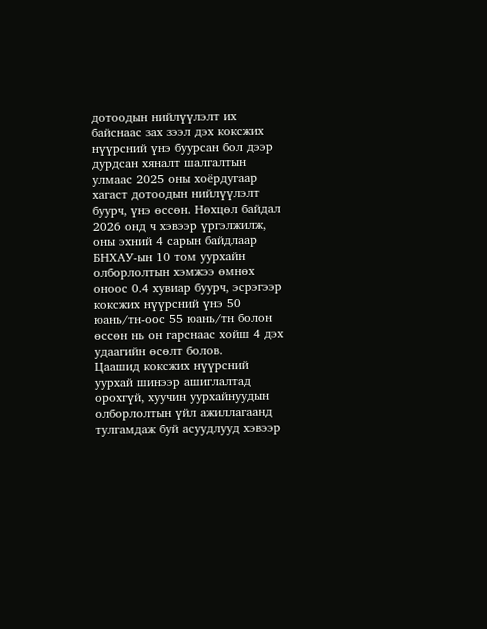дотоодын нийлүүлэлт их байснаас зах зээл дэх коксжих нүүрсний үнэ буурсан бол дээр дурдсан хяналт шалгалтын улмаас 2025 оны хоёрдугаар хагаст дотоодын нийлүүлэлт буурч, үнэ өссөн. Нөхцөл байдал 2026 онд ч хэвээр үргэлжилж, оны эхний 4 сарын байдлаар БНХАУ-ын 10 том уурхайн олборлолтын хэмжээ өмнөх оноос 0.4 хувиар буурч, эсрэгээр коксжих нүүрсний үнэ 50 юань/тн-оос 55 юань/тн болон өссөн нь он гарснаас хойш 4 дэх удаагийн өсөлт болов.
Цаашид коксжих нүүрсний уурхай шинээр ашиглалтад орохгүй, хуучин уурхайнуудын олборлолтын үйл ажиллагаанд тулгамдаж буй асуудлууд хэвээр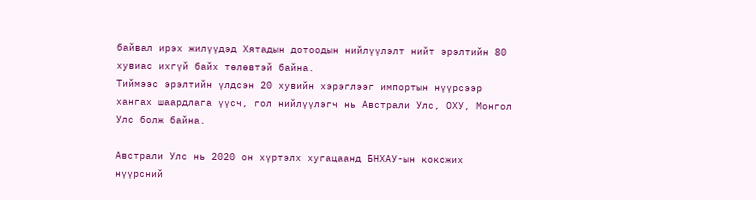байвал ирэх жилүүдэд Хятадын дотоодын нийлүүлэлт нийт эрэлтийн 80 хувиас ихгүй байх төлөвтэй байна.
Тиймээс эрэлтийн үлдсэн 20 хувийн хэрэглээг импортын нүүрсээр хангах шаардлага үүсч, гол нийлүүлэгч нь Австрали Улс, ОХУ, Монгол Улс болж байна.

Австрали Улс нь 2020 он хүртэлх хугацаанд БНХАУ-ын коксжих нүүрсний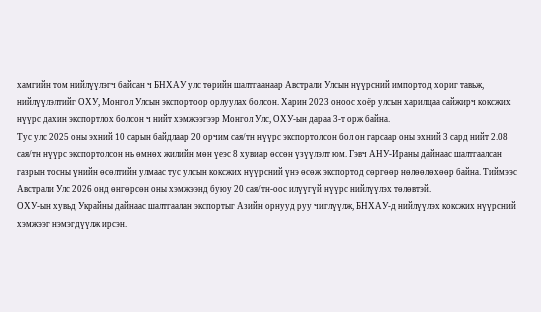хамгийн том нийлүүлэгч байсан ч БНХАУ улс төрийн шалтгаанаар Австрали Улсын нүүрсний импортод хориг тавьж, нийлүүлэлтийг ОХУ, Монгол Улсын экспортоор орлуулах болсон. Харин 2023 оноос хоёр улсын харилцаа сайжирч коксжих нүүрс дахин экспортлох болсон ч нийт хэмжээгээр Монгол Улс, ОХУ-ын дараа 3-т орж байна.
Тус улс 2025 оны эхний 10 сарын байдлаар 20 орчим сая/тн нүүрс экспортолсон бол он гарсаар оны эхний 3 сард нийт 2.08 сая/тн нүүрс экспортолсон нь өмнөх жилийн мөн үеэс 8 хувиар өссөн үзүүлэлт юм. Гэвч АНУ-Ираны дайнаас шалтгаалсан газрын тосны үнийн өсөлтийн улмаас тус улсын коксжих нүүрсний үнэ өсөж экспортод сөргөөр нөлөөлөхөөр байна. Тиймээс Австрали Улс 2026 онд өнгөрсөн оны хэмжээнд буюу 20 сая/тн-оос илүүгүй нүүрс нийлүүлэх төлөвтэй.
ОХУ-ын хувьд Украйны дайнаас шалтгаалан экспортыг Азийн орнууд руу чиглүүлж, БНХАУ-д нийлүүлэх коксжих нүүрсний хэмжээг нэмэгдүүлж ирсэн.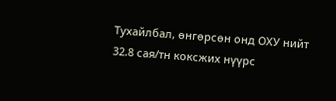Тухайлбал, өнгөрсөн онд ОХУ нийт 32.8 сая/тн коксжих нүүрс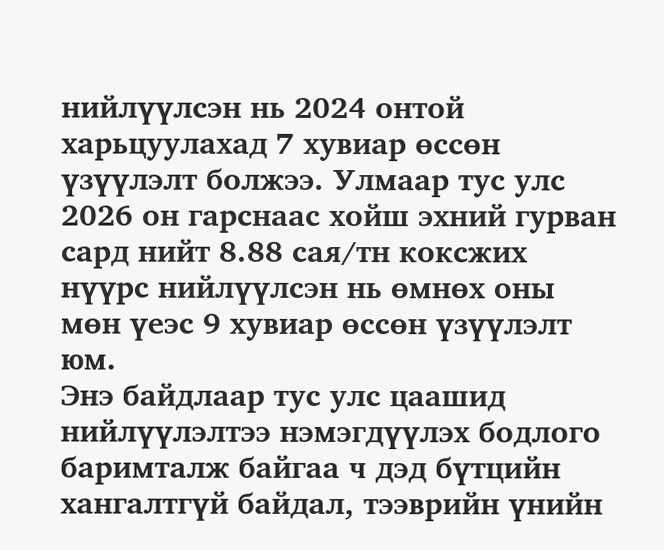нийлүүлсэн нь 2024 онтой харьцуулахад 7 хувиар өссөн үзүүлэлт болжээ. Улмаар тус улс 2026 он гарснаас хойш эхний гурван сард нийт 8.88 сая/тн коксжих нүүрс нийлүүлсэн нь өмнөх оны мөн үеэс 9 хувиар өссөн үзүүлэлт юм.
Энэ байдлаар тус улс цаашид нийлүүлэлтээ нэмэгдүүлэх бодлого баримталж байгаа ч дэд бүтцийн хангалтгүй байдал, тээврийн үнийн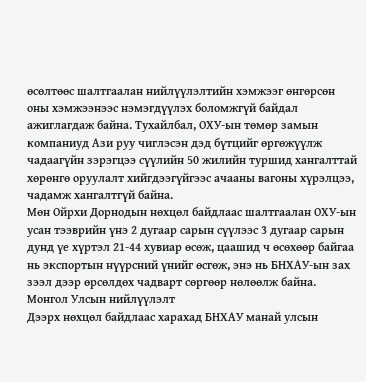өсөлтөөс шалтгаалан нийлүүлэлтийн хэмжээг өнгөрсөн оны хэмжээнээс нэмэгдүүлэх боломжгүй байдал ажиглагдаж байна. Тухайлбал, ОХУ-ын төмөр замын компаниуд Ази руу чиглэсэн дэд бүтцийг өргөжүүлж чадаагүйн зэрэгцээ сүүлийн 50 жилийн туршид хангалттай хөрөнгө оруулалт хийгдээгүйгээс ачааны вагоны хүрэлцээ, чадамж хангалтгүй байна.
Мөн Ойрхи Дорнодын нөхцөл байдлаас шалтгаалан ОХУ-ын усан тээврийн үнэ 2 дугаар сарын сүүлээс 3 дугаар сарын дунд үе хүртэл 21-44 хувиар өсөж, цаашид ч өсөхөөр байгаа нь экспортын нүүрсний үнийг өсгөж, энэ нь БНХАУ-ын зах зээл дээр өрсөлдөх чадварт сөргөөр нөлөөлж байна.
Монгол Улсын нийлүүлэлт
Дээрх нөхцөл байдлаас харахад БНХАУ манай улсын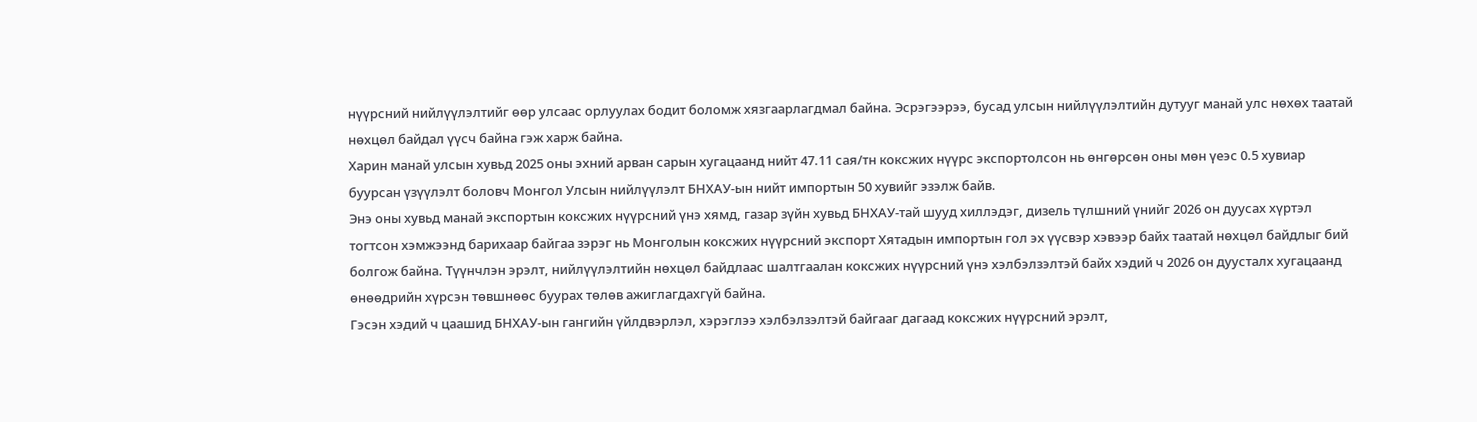нүүрсний нийлүүлэлтийг өөр улсаас орлуулах бодит боломж хязгаарлагдмал байна. Эсрэгээрээ, бусад улсын нийлүүлэлтийн дутууг манай улс нөхөх таатай нөхцөл байдал үүсч байна гэж харж байна.
Харин манай улсын хувьд 2025 оны эхний арван сарын хугацаанд нийт 47.11 сая/тн коксжих нүүрс экспортолсон нь өнгөрсөн оны мөн үеэс 0.5 хувиар буурсан үзүүлэлт боловч Монгол Улсын нийлүүлэлт БНХАУ-ын нийт импортын 50 хувийг эзэлж байв.
Энэ оны хувьд манай экспортын коксжих нүүрсний үнэ хямд, газар зүйн хувьд БНХАУ-тай шууд хиллэдэг, дизель түлшний үнийг 2026 он дуусах хүртэл тогтсон хэмжээнд барихаар байгаа зэрэг нь Монголын коксжих нүүрсний экспорт Хятадын импортын гол эх үүсвэр хэвээр байх таатай нөхцөл байдлыг бий болгож байна. Түүнчлэн эрэлт, нийлүүлэлтийн нөхцөл байдлаас шалтгаалан коксжих нүүрсний үнэ хэлбэлзэлтэй байх хэдий ч 2026 он дуусталх хугацаанд өнөөдрийн хүрсэн төвшнөөс буурах төлөв ажиглагдахгүй байна.
Гэсэн хэдий ч цаашид БНХАУ-ын гангийн үйлдвэрлэл, хэрэглээ хэлбэлзэлтэй байгааг дагаад коксжих нүүрсний эрэлт,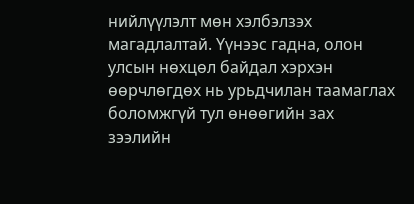нийлүүлэлт мөн хэлбэлзэх магадлалтай. Үүнээс гадна, олон улсын нөхцөл байдал хэрхэн өөрчлөгдөх нь урьдчилан таамаглах боломжгүй тул өнөөгийн зах зээлийн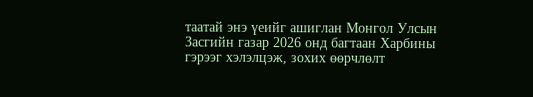таатай энэ үеийг ашиглан Монгол Улсын Засгийн газар 2026 онд багтаан Харбины гэрээг хэлэлцэж, зохих өөрчлөлт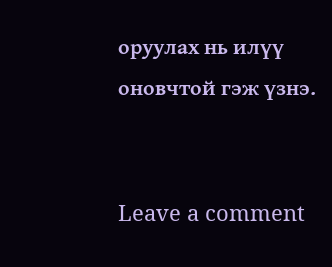оруулах нь илүү оновчтой гэж үзнэ.


Leave a comment